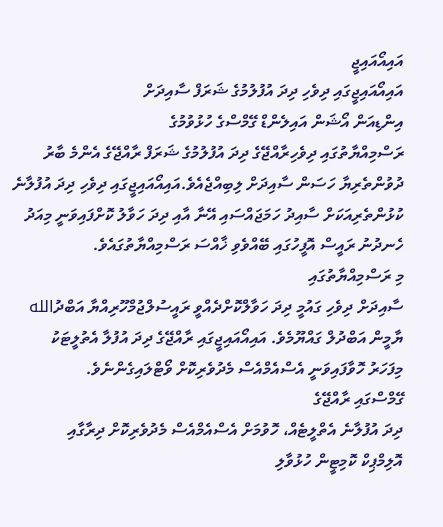އައިއޯއައިޖީ
އައިއޯއައިޖީގައި ދިވެހި ދިދަ އުފުލުމުގެ ޝަރަފް ސާއިދަށް
އިންޑިއަން އޯޝަން އައިލެންޑް ގޭމްސްގެ ހުޅުވުމުގެ
ރަސްމިއްޔާތުގައި ދިވެހިރާއްޖޭގެ ދިދަ އުފުލުމުގެ ޝަރަފް ރާއްޖޭގެ އެންމެ ބާރު
ދުވުންތެރިޔާ ހަސަން ސާއިދަށް ލިބިއްޖެއެވެ.އައިއޯއައިޖީގައި ދިވެހި ދިދަ އުފުލާނެ
ކުޅުންތެރިއަކަށް ސާއިދު ހަމަޖައްސައި އޭނާ އާއި ދިދަ ހަވާލު ކޮށްފައިވަނީ މިއަދު
ހެނދުނު ރައީސް އޮފީހުގައި ބޭއްވެވި ޚާއްސަ ރަސްމިއްޔާތުގައެވެ.
މި ރަސްމިއްޔާތުގައި
ސާއިދަށް ދިވެހި ގައުމީ ދިދަ ހަވާލްކޮށްދެއްވީ ރައީސުލްޖުމްހޫރިއްޔާ އަބްދުالله
ޔާމީން އަބްދުލް ގައްޔޫމެވެ. އައިއޯއައިޖީގައި ރާއްޖޭގެ ދިދަ އުފުލާ އެތުލީޓަކު
މިފަހަރު ހޮވާފައިވަނީ އެސްއެމްއެސް މެދުވެރިކޮށް ވޯޓްލައިގެންނެވެ.
ގޭމްސްގައި ރާއްޖޭގެ
ދިދަ އުފުލާނެ އެތްލީޓެއް، ހޮވުމަށް އެސްއެމްއެސް މެދުވެރިކޮށް ދިރާގާއި
އޮލިމްޕިކް ކޮމިޓީން ހުޅުވާލި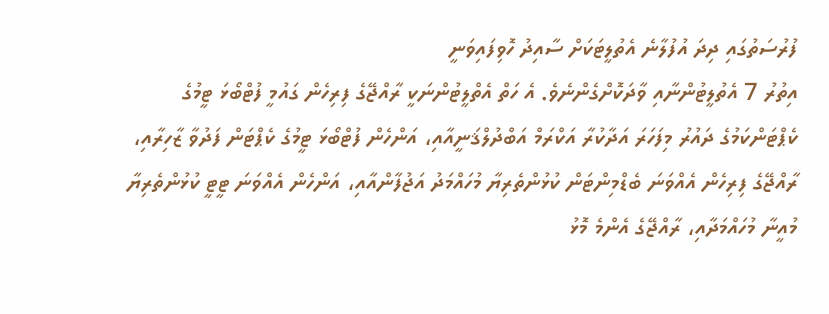ފުރުސަތުގައި ދިދަ އުފުލާނެ އެތުލީޓަކަށް ސާއިދު ހޮވިފައިވަނީ
އިތުރު 7 އެތުލީޓުންނާއި ވާދަކޮށްގެންނެވެ. އެ ހަތް އެތްލީޓުންނަކީ ރާއްޖޭގެ ފިރިހެން ގައުމީ ފުޓްބޯޅަ ޓީމުގެ ކެޕްޓަންކަމުގެ ދައުރު މިފަހަރަ އަދާކުރާ އަކްރަމް އަބްދުލްޤަނީއާއި، އަންހެން ފުޓްބޯޅަ ޓީމުގެ ކެޕްޓަން ފަދުވާ ޒާހިރާއި، ރާއްޖޭގެ ފިރިހެން އެއްވަނަ ބެޑްމިންޓަން ކުޅުންތެރިޔާ މުހައްމަދު އަޖުފާންއާއި، އަންހެން އެއްވަނަ ޓީޓީ ކުޅުންތެރިޔާ މުއީނާ މުހައްމަދާއި، ރާއްޖޭގެ އެންމެ މޮޅު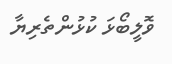ވޮލީބޯޅަ ކުޅުންތެރިޔާ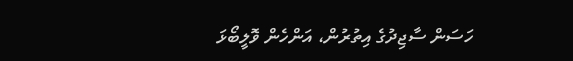ހަސަން ސާޖިދުގެ އިތުރުން، އަންހެން ވޮލީބޯޅަ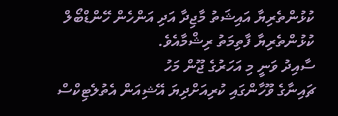ކުޅުންތެރިޔާ އައިޝަތު މާޖިދާ އަދި އަންހެން ހޭންޑްބޯލް ކުޅުންތެރިޔާ ފާތިމަތު ރިޝްމާއެވެ.
ސާއިދު ވަނީ މި އަހަރުގެ ޖޫން މަހު
ޗައިނާގެ ވޫހާންގައި ކުރިއަށްދިޔަ އޭޝިއަން އެތުލެޓިކްސް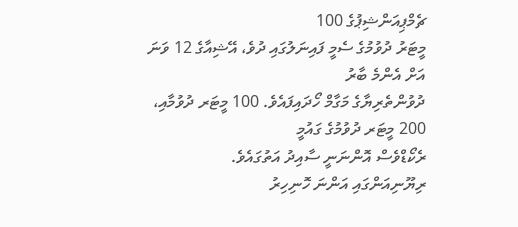ޗެމްޕިއަންޝިޕުގެ 100
މީޓަރު ދުވުމުގެ ސެމީ ފައިނަލުގައި ދުވެ، އޭޝިއާގެ 12 ވަނަ އަށް އެންމެ ބާރު
ދުވުންތެރިޔާގެ މަގާމް ހޯދައިފައެވެ. 100 މީޓަރ ދުވުމާއި، 200 މީޓަރ ދުވުމުގެ ގައުމީ
ރެކޯޑްވެސް އޮންނަނީ ސާއިދު އަތުގައެވެ.
ރިޔޫނިއަންގައި އަންނަ ހޮނިހިރު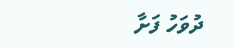ދުވަހު ފަށާ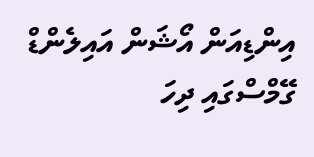އިންޑިއަން އޯޝަން އައިލެންޑް ގޭމްސްގައި ދިހަ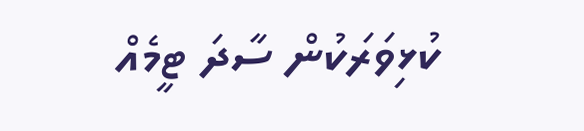ކުޅިވަރަކުން ސާދަ ޓީމެއް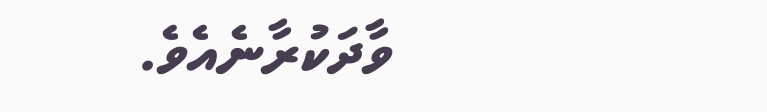ވާދަކުރާނެއެވެ.